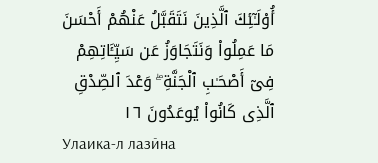أُو۟لَـٰٓئِكَ ٱلَّذِينَ نَتَقَبَّلُ عَنْهُمْ أَحْسَنَ مَا عَمِلُوا۟ وَنَتَجَاوَزُ عَن سَيِّـَٔاتِهِمْ فِىٓ أَصْحَـٰبِ ٱلْجَنَّةِ ۖ وَعْدَ ٱلصِّدْقِ ٱلَّذِى كَانُوا۟ يُوعَدُونَ ١٦
Улаика-л лазӣна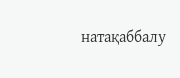натақаббалу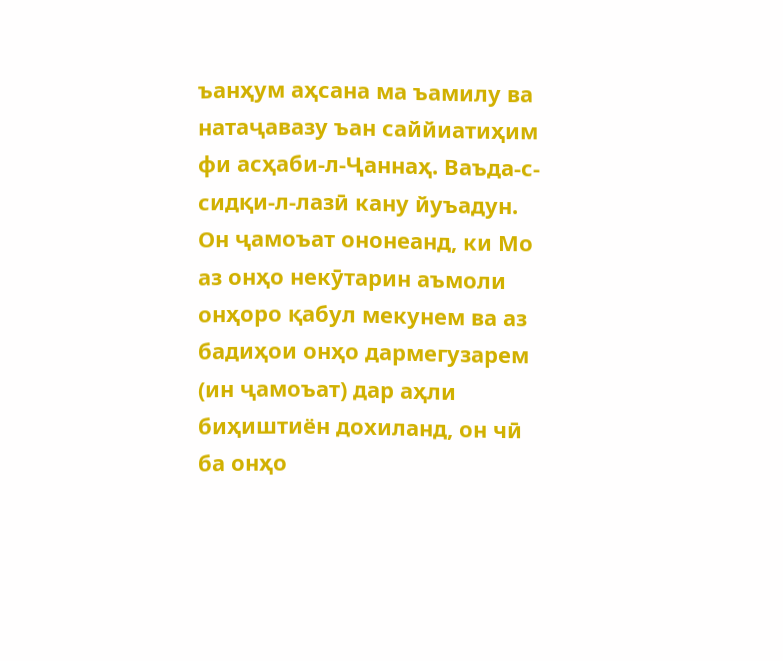ъанҳум аҳсана ма ъамилу ва натаҷавазу ъан саййиатиҳим фи асҳаби-л-Ҷаннаҳ. Ваъда-с-сидқи-л-лазӣ кану йуъадун.
Он ҷамоъат ононеанд, ки Мо аз онҳо некӯтарин аъмоли онҳоро қабул мекунем ва аз бадиҳои онҳо дармегузарем (ин ҷамоъат) дар аҳли биҳиштиён дохиланд, он чӣ ба онҳо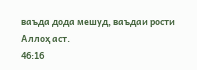ваъда дода мешуд, ваъдаи рости Аллоҳ аст.
46:16